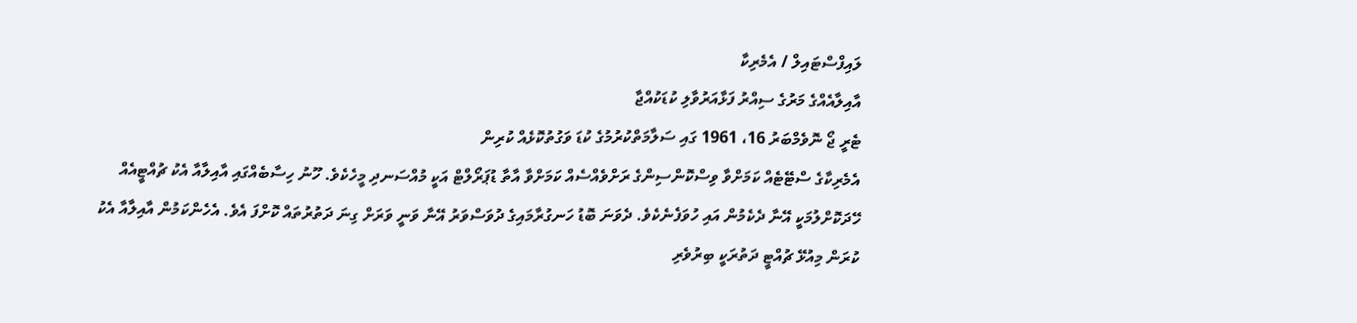ލައިފްސްޓައިލް / އެމެރިކާ
އާއިލާއެއްގެ މަރުގެ ސިއްރު ފަޅާއަރުވާލި ކުޑަކުއްޖާ
ޓެރީ ޖޯ ނޮވެމްބަރު 16، 1961 ގައި ސަލާމަތްކުރުމުގެ ކުޑަ ވަގުތުކޮޅެއް ކުރިން
އެމެރިކާގެ ސްޓޭޓެއް ކަމަށްވާ ވިސްކޮންސިންގެ ރަށްވެއްސެއް ކަމަށްވާ އާތާ ޑުޕަރޯލްޓް އަކީ މުއްސަނދި މީހެކެވެ. ހޫނު ހިސާބެއްގައި އާއިލާއާ އެކު ޗުއްޓީއެއް ހޭދަކޮށްލުމަކީ އޭނާ ދެކެމުން އައި ހުވަފެނެކެވެ. ދެވަނަ ބޮޑު ހަނގުރާމައިގެ ދުވަސްވަރު އޭނާ ވަނީ ވަރަށް ގިނަ ދަތުރުތައް ކޮށްފަ އެވެ. އެހެންކަމުން އާއިލާއާ އެކު ކުރަން މިއުޅޭ ޗުއްޓީ ދަތުރަކީ ބިރުވެރި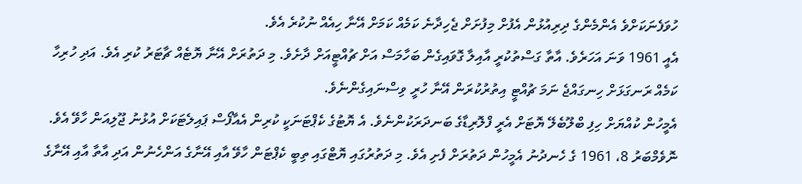ހުވަފެނަކަށްވެ އެންމެންގެ ދިރިއުޅުން އެފުށް މިފުށަށް ޖެހިދާނެ ކަމެއް ކަމަށް އޭނާ ހިއެއް ނުކުރެ އެވެ.
އެއީ 1961 ވަނަ އަހަރެވެ. އާތާ ގަސްތުކުރީ އާއިލާ ގޮވައިގެން ބަހާމަސް އަށް ޗުއްޓީއަށް ދާށެވެ. މި ދަތުރަށް އޭނާ ޔޮޓެއް ޗާޓަރު ކުރި އެވެ. އަދި ހުރިހާ ކަމެއް ރަނގަޅަށް ހިނގައްޖެ ނަމަ ޗުއްޓީ އިތުރުކުރަން އޭނާ ހުރީ ވިސްނައިގެންނެވެ.
އެމީހުން ކުއްޔަށް ހިފި ބްލޫބެލޭ ޔޮޓަށް އެރީ ފްލޮރިޑާގެ ބަނދަރަކުންނެވެ. އެ ޔޮޓުގެ ކެޕްޓަނަކީ ކުރިން އެއާފޯސް ޕައިލެޓަކަށް އުޅުނު ޖޫލިއަން ހާވޭ އެވެ. ނޮވެމްބަރު 8، 1961 ގެ ހެނދުނު އެމީހުން ދަތުރަށް ފެށި އެވެ. މި ދަތުރުގައި ޔޮޓްގައި ތިބީ ކެޕްޓަން ހާވޭ އާއި އޭނާގެ އަންހެނުން އަދި އާތާ އާއި އޭނާގެ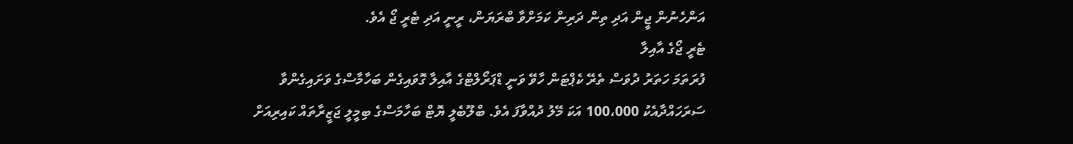އަންހެނުން ޖީން އަދި ތިން ދަރިން ކަމަށްވާ ބްރަޔަން، ރީނީ އަދި ޓެރީ ޖޯ އެވެ.
ޓެރީ ޖޯގެ އާއިލާ
ފުރަތަމަ ހަތަރު ދުވަސް ތެރޭ ކެޕްޓަން ހާވޭ ވަނީ ޑްޕަރޯލްޓްގެ އާއިލާ ގޮވައިގެން ބަހާމާސްގެ ވަށައިގެންވާ ސަރަހައްދާއެކު 100،000 އަކަ މޭލު ދުއްވާފަ އެވެ. ބްލޫބެލީ ޔޮޓް ބަހާމަސްގެ ބިމީލީ ޖަޒީރާތައް ކައިރިއަށް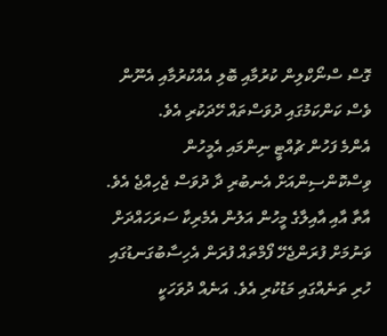ގޮސް ސްނޯކްލިން ކުރުމާއި ބޮލި އެއްކުރުމާއި އެނޫން ވެސް ކަންކަމުގައި ދުވަސްތައް ހޭދަކުރި އެވެ.
އެންމެ ފަހުން ޗުއްޓީ ނިންމައި އެމީހުން ވިސްކޮންސިންއަށް އެނބުރި ދާ ދުވަސް ޖެހިއްޖެ އެވެ. އާތާ އާއި އާއިލާގެ މީހުން އަލުން އެމެރިކާ ސަރަހައްދަށް ވަނުމަށް ފުރަންޖެހޭ ފޯމްތައް ފުރަން އެހިސާބުގަނޑުގައި ހުރި ތަނެއްގައި މަޑުކުރި އެވެ. އަނެއް ދުވަހަކީ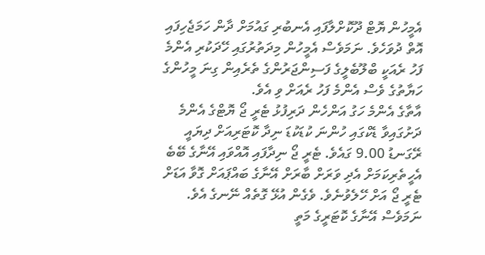އެމީހުން ޔޮޓް ދޫކޮށްލާފައި އެނބުރި ގައުމަށް ދާން ހަމަޖެހިފައި އޮތް ދުވަހެވެ. ނަމަވެސް އެމީހުން މިދަތުރުގައި ހޭދަކުރި އެންމެ ފަހު ރެއަކީ ބްލޫބެލީގެ ފަސިންޖަރުންގެ ތެރެއިން ގިނަ މީހުންގެ ހަޔާތުގެ ވެސް އެންމެ ފަހު ރެއަށް ވި އެވެ.
އާތާގެ އެންމެ ހަގު އަންހެން ދަރިފުޅު ޓެރީ ޖޯ ޔޮޓްގެ އެންމެ ދަށުގައިވާ ޑެކްގައި ހުންނަ ކުޑަކުޑަ ނިދާ ކޮޓަރިއަށް ދިޔައީ ރޭގަނޑު 9.00 ގައެވެ. ޓެރީ ޖޯ ނިދާފައި އޮއްވައި އޭނާގެ ބޭބެ އެހީތެރިކަމަށް އެދި ވަރަށް ބާރަށް އޭނާގެ ބައްޕައަށް ގޮވާ އަޑަށް ޓެރީ ޖޯ އަށް ހޭލެވުނެވެ. ވެގެން އުޅޭ ގޮތެއް ނޭނގެ އެވެ. ނަމަވެސް އޭނާގެ ކޮޓަރީގެ މަތީ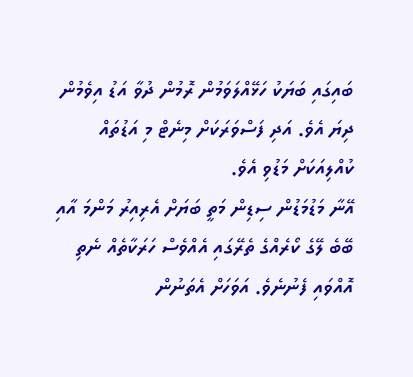ބައިގައި ބަޔަކު ހަޅޭއްލަވަމުން ރޮމުން ދުވާ އަޑު އިވެމުން ދިޔަ އެވެ. އަދި ފަސްވަރަކަށް މިނެޓް މި އަޑުތައް ކުއްލިއަކަށް މަޑުވި އެވެ.
އޭނާ މަޑުމަޑުން ސިޑިން މަތީ ބަޔަށް އެރިއިރު މަންމަ އާއި ބޭބެ ލޭގެ ކޯރެއްގެ ތެރޭގައި އެއްވެސް ހަރަކާތެއް ނެތި އޮއްވައި ފެނުނެވެ. އަވަހަށް އެތަނުން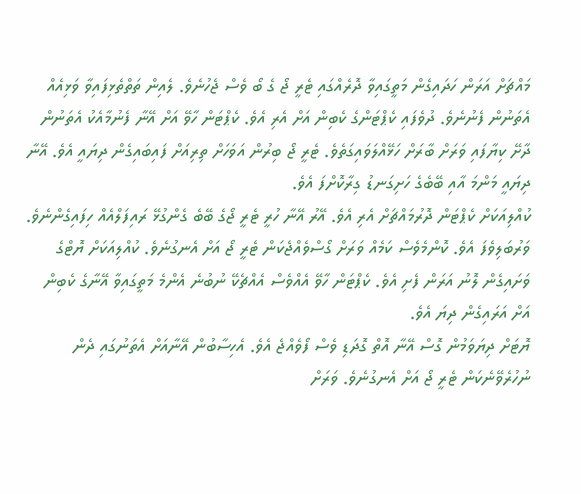މައްޗަށް އަރަން ހަދައިގެން މަތީގައިވާ ދޮރެއްގައި ޓެރީ ޖޯ ގެ ބޯ ވެސް ޖެހުނެވެ. ލެއިން ތަތްތެޅިފައިވާ ވަޅިއެއް އެތަނުން ފެނުނެވެ. ދުވެފައި ކެޕްޓަންގެ ކެބިން އަށް އެރި އެވެ. ކެޕްޓަން ހާވޭ އަށް އޭނާ ފެނުމާއެކު އެތަނުން ދާށޭ ކިޔާފައި ވަރަށް ބާރަށް ހަޅޭއްލަވައިގަތެވެ. ޓެރީ ޖޯ ބިރުން އަވަހަށް ތިރިއަށް ފައިބައިގެން ދިޔައީ އެވެ. އޭނާ ދިޔައީ މަންމަ އާއި ބޭބެގެ ހަށިގަނޑު ގިރާކޮށްފަ އެވެ.
ކުއްލިއަކަށް ކެޕްޓަން ދޮރުމައްޗަށް އެރި އެވެ. އޭރު އޭނާ ހުރީ ޓެރީ ޖޯގެ ބޭބެ ގެންގުޅޭ ރައިފަލްއެއް ހިފައިގެންނެވެ. ވަރުބަލިވެފަ އެވެ. ކޮންމެވެސް ކަމެއް ވަރަށް ގޯސްވެއްޖެކަން ޓެރީ ޖޯ އަށް އެނގުނެވެ. ކުއްލިއަކަށް ޔޮޓްގެ ވަށައިގެން ލޮނު އަރަން ފެށި އެވެ. ކެޕްޓަން ހާވޭ އެއްވެސް އެއްޗެކޭ ނުބުނެ އެންމެ މަތީގައިވާ އޭނާގެ ކެބިން އަށް އަރައިގެން ދިޔަ އެވެ.
ޔޮޓަށް ދިޔަވަމުން ގޮސް އޭނާ އޮތް ގޮދަޑި ވެސް ފޯވެއްޖެ އެވެ. އެހިސާބުން އޭނާއަށް އެތަނުގައި ދެން ނުހުރެވޭނެކަން ޓެރީ ޖޯ އަށް އެނގުނެވެ. ވަރަށް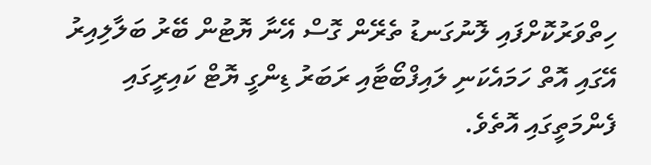ހިތްވަރުކޮށްފައި ލޮނުގަނޑު ތެރޭން ގޮސް އޭނާ ޔޮޓުން ބޭރު ބަލާލިއިރު އޭގައި އޮތް ހަމައެކަނި ލައިފްބޯޓާއި ރަބަރު ޑިންގީ ޔޮޓް ކައިރީގައި ފެންމަތީގައި އޮތެވެ.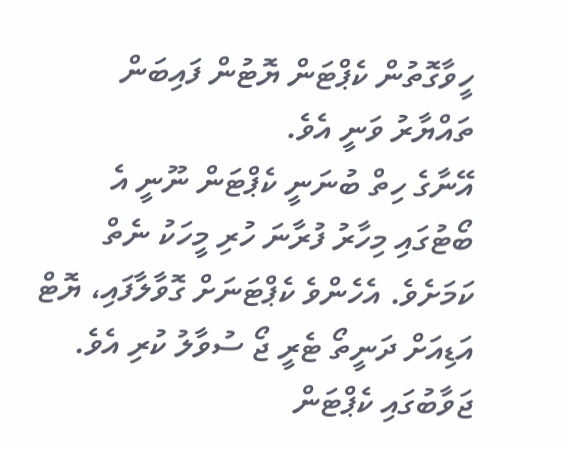ހީވާގޮތުން ކެޕްޓަން ޔޮޓުން ފައިބަން ތައްޔާރު ވަނީ އެވެ.
އޭނާގެ ހިތް ބުނަނީ ކެޕްޓަން ނޫނީ އެ ބޯޓުގައި މިހާރު ފުރާނަ ހުރި މީހަކު ނެތް ކަމަށެވެ. އެހެންވެ ކެޕްޓަނަށް ގޮވާލާފައި، ޔޮޓް އަޑިއަށް ދަނީތޯ ޓެރީ ޖޯ ސުވާލު ކުރި އެވެ. ޖަވާބުގައި ކެޕްޓަން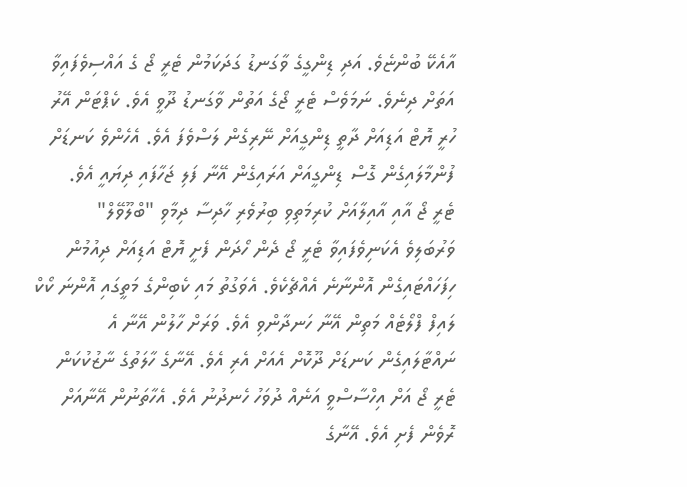އާއެކޭ ބުންޏެވެ. އަދި ޑިންގީގެ ވާގަނޑު ގަދަކަމުން ޓެރީ ޖޯ ގެ އައްސިވެފައިވާ އަތަށް ދިނެވެ. ނަމަވެސް ޓެރީ ޖޯގެ އަތުން ވާގަނޑު ދޫވީ އެވެ. ކެޕްޓަން އޭރު ހުރީ ޔޮޓް އަޑިއަށް ދާތީ ޑިންގީއަށް ނޭރިގެން ލަސްވެފަ އެވެ. އެހެންވެ ކަނޑަށް ފުންމާލައިގެން ގޮސް ޑިންގީއަށް އަރައިގެން އޭނާ ފަލި ޖަހާފައި ދިޔައީ އެވެ.
ޓެރީ ޖޯ އާއި އާއިލާއަށް ކުރިމަތިވި ބިރުވެރި ހާދިސާ ދިމާވި "ބްލޫވޭލް"
ވަރުބަލިވެ އެކަނިވެފައިވާ ޓެރީ ޖޯ ދެން ހޯދަން ފެށީ ޔޮޓް އަޑިއަށް ދިއުމުން ހިފަހައްޓައިގެން އޮންނާނެ އެއްޗެކެވެ. އެވަގުތު މައި ކެބިންގެ މަތީގައި އޮންނަ ކޯކް ލައިފް ފްލޯޓެއް މަތިން އޭނާ ހަނދާންވި އެވެ. ވަރަށް ހާލުން އޭނާ އެ ނައްޓާލައިގެން ކަނޑަށް ދޫކޮށް އެއަށް އެރި އެވެ. އޭނާގެ ހާލަތުގެ ނާޒުކުކަން ޓެރީ ޖޯ އަށް އިހްސާސްވީ އަނެއް ދުވަހު ހެނދުނު އެވެ. އެހާތަނުން އޭނާއަށް ރޮވެން ފެށި އެވެ. އޭނާގެ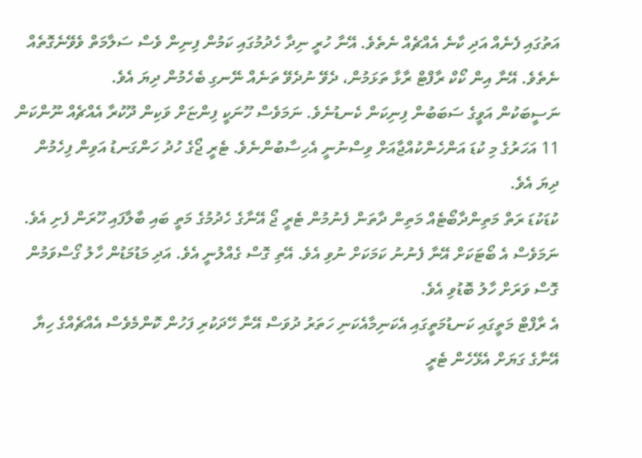އަތުގައި ފެނެއް އަދި ކާނެ އެއްޗެއް ނެތެވެ. އޭނާ ހުރީ ނިދާ ހެދުމުގައި ކަމުން ފިނިން ވެސް ސަލާމަތް ވެވޭނެގޮތެއް ނެތެވެ. އޭނާ އިން ކޯކް ރާފްޓް ރާޅާ ތަޅަމުން، ދެވޭ ނުދެވޭ ތަނެއް ނޭނގި ބެހެމުން ދިޔަ އެވެ.
ނަސީބަކުން އަވީގެ ސަބަބުން ފިނިކަން ކެނޑުނެވެ. ނަމަވެސް ހޫނަކީ ފިންޏަށް ވަކިން ދޫކުރާ އެއްޗެއް ނޫންކަން 11 އަހަރުގެ މި ކުޑަ އަންހެންކުއްޖާއަށް ވިސްނުނީ އެހިސާބުންނެވެ. ޓެރީ ޖޯގެ ހުދު ހަންގަނޑު އަވިން ފިހެމުން ދިޔަ އެވެ.
ކުޑަކުޑަ ރަތް މަތިންދާބޯޓެއް މަތިން ދާތަން ފެނުމުން ޓެރީ ޖޯ އޭނާގެ ހެދުމުގެ މަތީ ބައި ބާލާފައި ހޫރަން ފެށި އެވެ. ނަމަވެސް އެ ބޯޓަކަށް އޭނާ ފެނުނު ކަމަކަށް ނުވި އެވެ. އޭތި ގޮސް ގެއްލުނީ އެވެ. އަދި މަޑުމަޑުން ހާލު ގޯސްވަމުން ގޮސް ވަރަށް ހާލު ބޮޑުވި އެވެ.
އެ ރާފްޓް މަތީގައި ކަނޑުމަތީގައި އެކަނިމާއެކަނި ހަތަރު ދުވަސް އޭނާ ހޭދަކުރި ފަހުން ކޮންމެވެސް އެއްޗެއްގެ ހިޔާ އޭނާގެ ގަޔަށް އެޅޭހެން ޓެރީ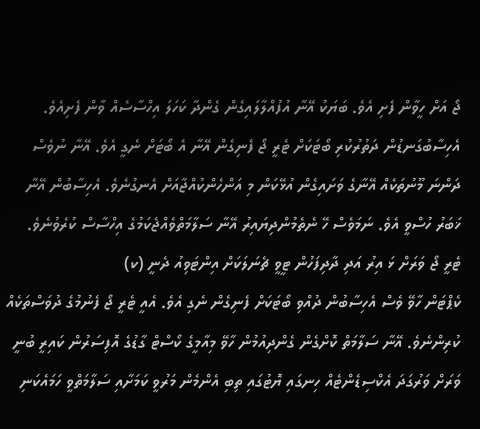ޖޯ އަށް ހީވާން ފެށި އެވެ. ބަޔަކު އޭނާ އުފުއްލާލައިގެން ގެންދާ ކަހަލަ އިހްސާސެއް ވާން ފެށިއެވެ. އެހިސާބުގަނޑުން ދަތުރުކުރި ބޯޓަކަށް ޓެރީ ޖޯ ފެނިގެން އޭނާ އެ ބޯޓަށް ނެގީ އެވެ. އޭނާ ނުވެސް ދަންނަ މޫނުތަކެއް އޭނާގެ ވަށައިގެން އުޅޭކަން މި އަންހެންކުއްޖާއަށް އެނގުނެވެ. އެހިސާބުން އޭނާ ޚަބަރު ހުސްވީ އެވެ. ނަމަވެސް ހޭ ނެތެމުންދިޔައިރު އޭނާ ސަލާމަތްވެއްޖެކަމުގެ އިހްސާސް ކުރެވުނެވެ.
ޓެރީ ޖޯ ވަރަށް ޅަ އިރު އަދި ދާދިފަހުން ޓީވީ ޗެނަލަކަށް އިންޓަވިއު ދެނީ (ކ)
ކެޕްޓަން ހާވޭ ވެސް އެހިސާބުން ދުއްވި ބޯޓަކަށް ފެނިގެން ނެގި އެވެ. އެއީ ޓެރީ ޖޯ ފެނުމުގެ ދުވަސްތަކެއް ކުރިންނެވެ. އޭނާ ސަލާމަތް ކޮށްގެން ގެންދިއުމުން ހާވޭ މިއާމީގެ ކޯސްޓް ގާޑުގެ އޮފިސަރުން ކައިރީ ބުނީ ވަރަށް ވަރުގަދަ އެކްސިޑެންޓެއް ހިނގައި ޔޮޓުގައި ތިބި އެންމެން މަރުވީ ކަމަށާއި ސަލާމަތްވީ ހަމައެކަނި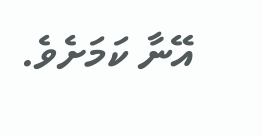އޭނާ ކަމަށެވެ.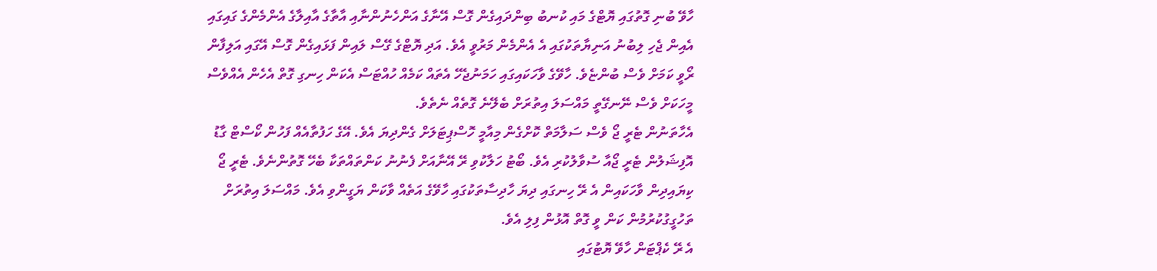ހާވޭ ބުނި ގޮތުގައި ޔޮޓްގެ މައި ކުނބު ބިންދައިގެން ގޮސް އޭނާގެ އަންހެނުންނާއި އާތާގެ އާއިލާގެ އެންމެންގެ ގައިގައި އެއިން ޖެހި ލިބުނު އަނިޔާތަކުގައި އެ އެންމެން މަރުވީ އެވެ. އަދި ޔޮޓްގެ ގޭސް ލައިން ފަޅައިގެން ގޮސް އޭގައި އަލިފާން ރޯވީ ކަމަށް ވެސް ބުންޏެވެ. ހާވޭގެ ވާހަކައިގައި ހަމަނުޖެހޭ އެތައް ކަމެއް ހުއްޓަސް އެކަން ހިނގި ގޮތް އެހެން އެއްވެސް މީހަކަށް ވެސް ނޭނގޭތީ މައްސަލަ އިތުރަށް ބެލޭނެ ގޮތެއް ނެތެވެ.
އެހާތަނުން ޓެރީ ޖޯ ވެސް ސަލާމަތް ކޮށްގެން މިއާމީ ހޮސްޕިޓަލަށް ގެންދިޔަ އެވެ. އޭގެ ހަފުތާއެއް ފަހުން ކޯސްޓް ގާޑު އޮފިޝަލުން ޓެރީ ޖޯއާ ސުވާލުކުރި އެވެ. ބޯޓު ހަލާކުވި ރޭ އޭނާއަށް ފެނުނު ކަންތައްތަކާ ބެހޭ ގޮތުންނެވެ. ޓެރީ ޖޯ ކިޔައިދިން ވާހަކައިން އެ ރޭ ހިނގައި ދިޔަ ހާދިސާތަކުގައި ހާވޭގެ އަތެއް ވާކަން ޔަގީންވި އެވެ. މައްސަލަ އިތުރަށް ތަހުގީގުކުރުމުން ކަން ވީ ގޮތް އޮޅުން ފިލި އެވެ.
އެ ރޭ ކެޕްޓަން ހާވޭ ޔޮޓުގައި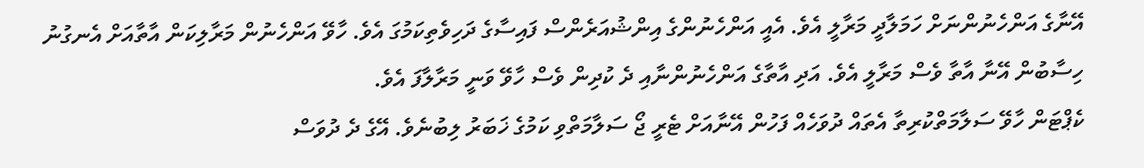އޭނާގެ އަންހެނުންނަށް ހަމަލާދީ މަރާލީ އެވެ. އެއީ އަންހެނުންގެ އިންޝުއަރެންސް ފައިސާގެ ދަހިވެތިކަމުގަ އެވެ. ހާވޭ އަންހެނުން މަރާލިކަން އާތާއަށް އެނގުނު ހިސާބުން އޭނާ އާތާ ވެސް މަރާލީ އެވެ. އަދި އާތާގެ އަންހެނުންނާއި ދެ ކުދިން ވެސް ހާވޭ ވަނީ މަރާލާފަ އެވެ.
ކެޕްޓަން ހާވޭ ސަލާމަތްކުރިތާ އެތައް ދުވަހެއް ފަހުން އޭނާއަށް ޓެރީ ޖޯ ސަލާމަތްވި ކަމުގެ ޚަބަރު ލިބުނެވެ. އޭގެ ދެ ދުވަސް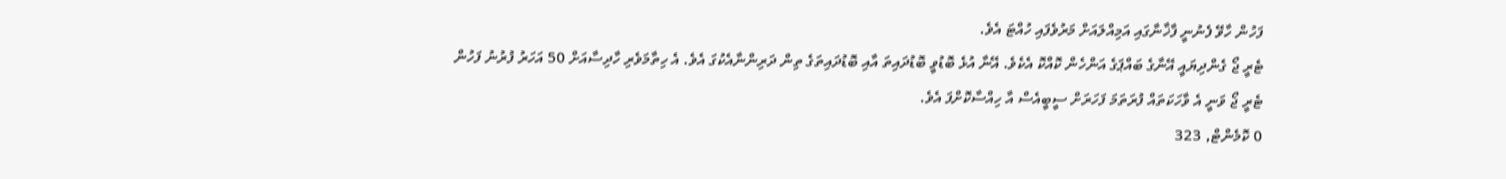ފަހުން ހާވޭ ފެނުނީ ފާޚާނާގައި އަމިއްލައަށް މަރުވެފައި ހުއްޓަ އެވެ.
ޓެރީ ޖޯ ގެންދިޔައީ އޭނާގެ ބައްޕަގެ އަންހެން ކޮއްކޮ އެކެވެ. އޭނާ އުޅެ ބޮޑުވީ ބޮޑުދައިތަ އާއި ބޮޑުދައިތަގެ ތިން ދަރިންނާއެކުގަ އެވެ. އެ ހިތާމަވެރި ހާދިސާއަށް 50 އަހަރު ފުރުނު ފަހުން ޓެރީ ޖޯ ވަނީ އެ ވާހަކަތައް ފުރަތަމަ ފަހަރަށް ސީބީއެސް އާ ހިއްސާކޮށްފަ އެވެ.
0 ކޮމެންޓް, 323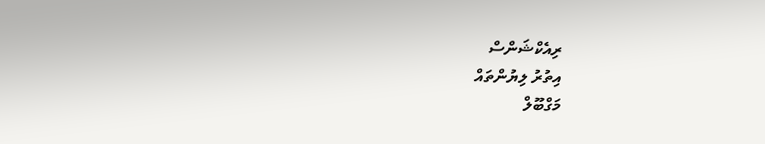ރިއެކްޝަންސް
އިތުރު ލިޔުންތައް
މަގްބޫލް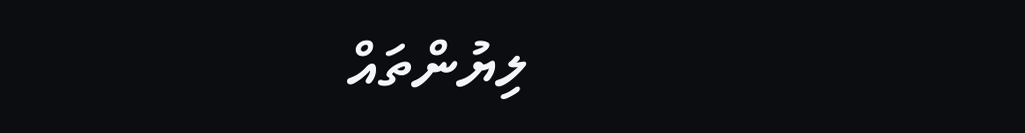ލިޔުންތައް